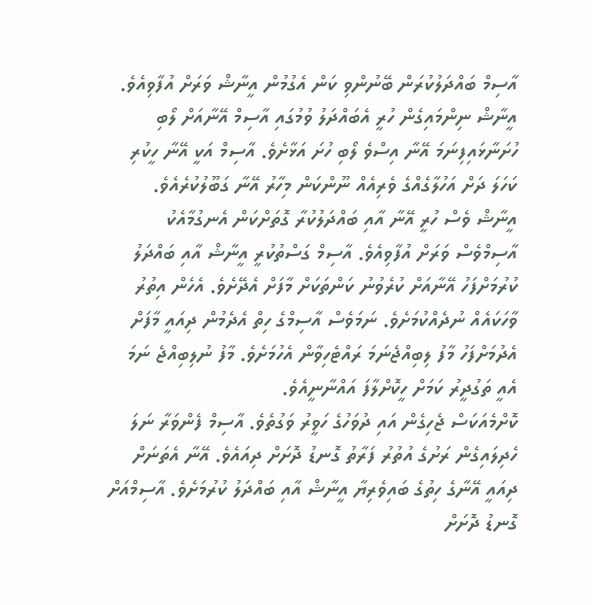އާސިމް ބައްދަލުކުރަން ބޭނުންވި ކަން އެގުމުން އީނާޝް ވަރަށް އުފާވިއެވެ. އީނާޝް ނިންމައިގެން ހުރީ އެބައްދަލު ވުމުގައި އާސިމް އޭނާއަށް ލޯބި ހުށަނާޅައިފިނަމަ އޭނާ އިސްވެ ލޯބި ހުށަ އަޅާށެވެ. އާސިމް އަކީ އޭނާ ހީކުރި ކަހަލަ ދަށް އަހުލާގެއްގެ ވެރިއެއް ނޫންކަން މިހާރު އޭނާ ގަބޫލުކުރެއެވެ.
އީނާޝް ވެސް ހުރީ އޭނާ އާއި ބައްދަލުކުރާ ގޮތަށްކަން އެނގުމާއެކު އާސިމްވެސް ވަރަށް އުފާވިއެވެ. އާސިމް ގަސްތުކުރީ އީނާޝް އާއި ބައްދަލު ކުރުމަށްފަހު އޭނާއަށް ކުރެވުނު ކަންތަކަށް މާފަށް އެދޭށެވެ. އެހެން އިތުރު ވާހަކައެއް ނުދެއްކުމަށެވެ. ނަމަވެސް އާސިމްގެ ހިތް އެދެމުން ދިއައީ މާފަށް އެދުމަށްފަހު މާފު ލިބިއްޖެނަމަ ރައްޓެހިވާން އެހުމަށެވެ. މާފު ނުލިބިއްޖެ ނަމަ އެއީ ތަގުދީރު ކަމަށް ހީކޮށްލާފަ އައްނާނީއެވެ.
ކޮށްމެއަކަސް ޖެހިގެން އައި ދުވަހުގެ ހަވީރު ވަގުތެވެ. އާސިމް ފެންވަރާ ނަލަ ހެދިލައިގެން ރަށުގެ އުތުރު ފަރާތު ގޮނޑު ދޮށަށް ދިއައެވެ. އޭނާ އެތަނަށް ދިއައީ އޭނާގެ ހިތުގެ ބައިވެރިޔާ އީނާޝް އާއި ބައްދަލު ކުރުމަށެވެ. އާސިމްއަށް ގޮނޑު ދޮށަށް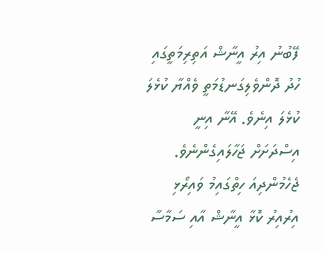ފޭބުނު އިރު އީނާޝް އަތިރިމަތީގައި ހުދު ދޮންވެލިގަނޑުމަތީ ވެއްޔާ ކުޅެލަ ކުޅެލަ އިނެވެ. އޭނާ އިނީ އިސްދަށަށް ޖަހާލައިގެންނެވެ. ޖެހެމުންދިއަ ހިތްގައިމު ވައިރޯޅި އިރުއިރު ކޮޅާ އީނާޝް އާއި ސަމާސާ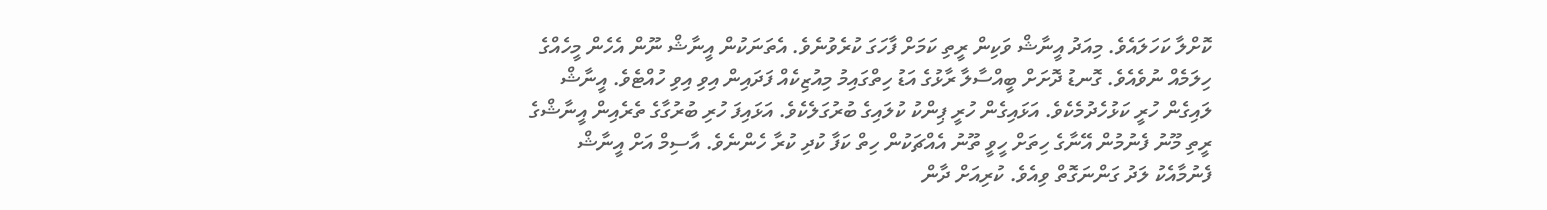ކޮށްލާ ކަހަލައެވެ. މިއަދު އީނާޝް ވަކިން ރީތި ކަމަށް ފާހަގަ ކުރެވުނެވެ. އެތަނަކުން އީނާޝް ނޫން އެހެން މީހެއްގެ ހިލަމެއް ނުވެއެވެ. ގޮނޑު ދޮށަށް ބީއްސާލާ ރާޅުގެ އަޑު ހިތްގައިމު މިއުޒިކެއް ފަދައިން އިވި އިވި ހުއްޓެވެ. އީނާޝް ލައިގެން ހުރީ ކަޅުހެދުމެކެވެ. އަޅައިގެން ހުރީ ޕިންކު ކުލައިގެ ބުރުގަލެކެވެ. އަޅައިފަ ހުރި ބުރުގާގެ ތެރެއިން އީނާޝްގެ ރީތި މޫނު ފެނުމުން އޭނާގެ ހިތަށް ހީވީ ތޫނު އެއްޗަކުން ހިތް ކަފާ ކުދި ކުރާ ހެންނެވެ. އާސިމް އަށް އީނާޝް ފެނުމާއެކު ލަދު ގަންނަގޮތް ވިއެވެ. ކުރިއަށް ދާން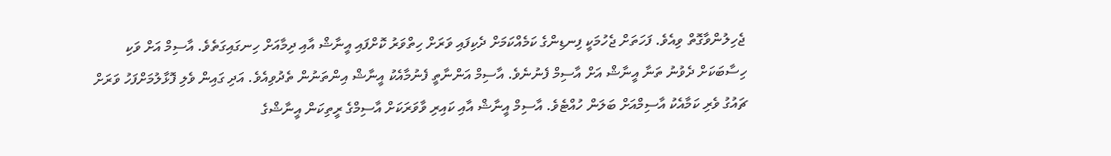ޖެހިލުންވާގޮތް ވިއެވެ. ފަހަތަށް ޖެހުމަކީ ފިނޑިންގެ ކަމެއްކަމަށް ދެކިފައި ވަރަށް ހިތްވަރު ކޮށްފައި އީނާޝް އާއި ދިމާއަށް ހިނގައިގަތެވެ. އާސިމް އަށް ވަކި ހިސާބަކަށް ދެވުނު ތަނާ އީނާޝް އަށް އާސިމް ފެނުނެވެ. އާސިމް އަންނާތީ ފެނުމާއެކު އީނާޝް އިންތަނުން ތެދުވިއެވެ. އަދި ގައިން ވެލި ފޮޅާލުމަށްފަހު ވަރަށް ޗައުގު ވެރި ކަމާއެކު އާސިމްއަށް ބަލަން ހުއްޓެވެ. އާސިމް އީނާޝް އާއި ކައިރި ވާވަރަކަށް އާސިމްގެ ރީތިކަން އީނާޝްގެ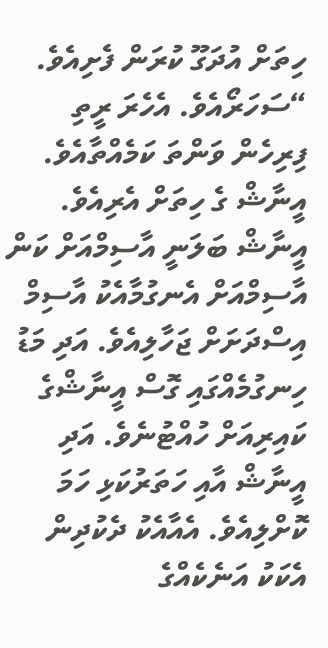ހިތަށް އުދަގޫ ކުރަން ފެށިއެވެ. “ސަހަރޯއެވެ. އެހެރަ ރީތި ފިރިހެން ވަންތަ ކަމެއްތާއެވެ. އީނާޝް ގެ ހިތަށް އެރިއެވެ. އީނާޝް ބަލަނީ އާސިމްއަށް ކަން އާސިމްއަށް އެނގުމާއެކު އާސިމް އިސްދަށަށް ޖަހާލިއެވެ. އަދި މަޑު ހިނގުމެއްގައި ގޮސް އީނާޝްގެ ކައިރިއަށް ހުއްޓުނެވެ. އަދި އީނާޝް އާއި ހަތަރުކަޅި ހަމަ ކޮށްލިއެވެ. އެއާއެކު ދެކުދިން އެކަކު އަނެކެއްގެ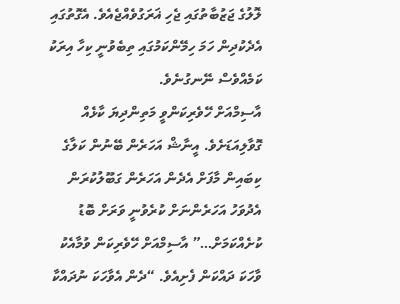ލޮލުގެ ޖަޒުބާތުގައި ޖެހި ޣަރަގުވެއްޖެއެވެ. އެގޮތުގައި އެދެކުދިން ހަމަ ހިމޭންކަމުގައި ތިބެވުނީ ކިހާ އިރަކު ކަމެއްވެސް ނޭނގުނެވެ.
އާސިމްއަށް ހޭވެރިކަންވީ މަތިންދިޔަ ކާޅެއް ގޮވާލިއަޑަށެވެ. އީނާޝް އަހަރެން ބޭނުން ކަލާގެ ކިބައިން މާފަށް އެދެން އަހަރެން ގަބޫލުކުރަން އެދުވަހު އަހަރެންނަށް ކުރެވުނީ ވަރަށް ބޮޑު ކުށެއްކަމަށް…” އާސިމްއަށް ހޭވެރިކަން ވުމާއެކު ވާހަކަ ދައްކަން ފެށިއެވެ. “ދެން އެވާހަކަ ނުދައްކާ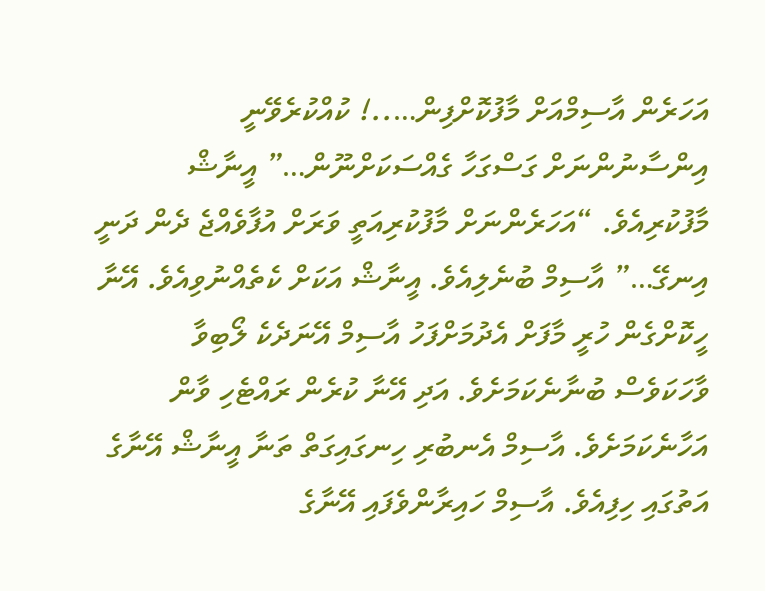އަހަރެން އާސިމްއަށް މާފުކޮށްފިން…..! ކުއްކުރެވޭނީ އިންސާނުންނަށް ގަސްގަހާ ގެއްސަކަށްނޫން…” އީނާޝް މާފުކުރިއެވެ. “އަހަރެންނަށް މާފުކުރިއަތީ ވަރަށް އުފާވެއްޖެ ދެން ދަނީ އިނގޭ…” އާސިމް ބުނެލިއެވެ. އީނާޝް އަކަށް ކެތެއްނުވިއެވެ. އޭނާ ހީކޮށްގެން ހުރީ މާފަށް އެދުމަށްފަހު އާސިމް އޭނަދެކެ ލޯބިވާ ވާހަކަވެސް ބުނާނެކަމަށެވެ. އަދި އޭނާ ކުރެން ރައްޓެހި ވާން އަހާނެކަމަށެވެ. އާސިމް އެނބުރި ހިނގައިގަތް ތަނާ އީނާޝް އޭނާގެ އަތުގައި ހިފިއެވެ. އާސިމް ހައިރާންވެފައި އޭނާގެ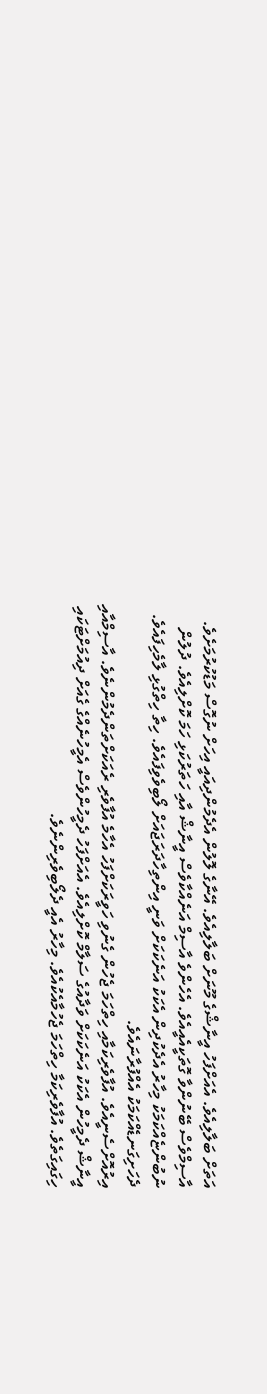އަތަށް ބަލާލިއެވެ. އެއަށްފަހު އީނާޝްގެ މޫނަށް ބަލާލިއެވެ. އޭނާގެ ލޮލުން އެދެމުންދިއައީ އިހަށް ނުގޮސް މަޑުކުރުމަށެވެ. އާސިމްވެސް ބޭނުންވާ ގޮތަކީއެއީއެވެ. އެހެންވެ އާސިމް އަނެއްކާވެސް އީނާޝް އާއި ހަތަރުކަޅި ހަމަ ކޮށްލިއެވެ. ދުލުން ނުބުންޏެއްކަމަކު މިހާރު އެދެކުދިން އެކަކު އަނެކަކަށް ވަނީ އިންތިހާދަރަޖައަށް ލޯބިވެވިފައެވެ. ހިތާ ހިތްގުޅި ލާމެހިފައެވެ. ދެހަށިގަނޑެއްކަމަކު އެއްފުރާނައެވެ.
އިރުއޮށްސެނީއެވެ. އުފާވެރިކަމާއި ހިތްހަމަ ޖެހުން ގެނުވި ހަވީރަކަށްފަހު އެހާމެ އުފާވެރި ރެއަކަށްތަންދެމުންނެވެ. އާސިމްއާއި އީނާޝް ދެމީހުން އެކަކު އަނެކަކަށް ވަދާއުގެ ސަލާމް ކޮށްލިއެވެ. އެއަށްފަހު ދެމީހުންވެސް އެމީހުނެއްގެ ގެއަށް ދިއުމަށްޓަކައި ހިގައިގަތެވެ. އުފާވެރިކަމާ ހިތްހަމަ ޖެހުމާއެކުއެވެ. މިހާރު އެއީ ދެލޯބިވެރިންނެވެ.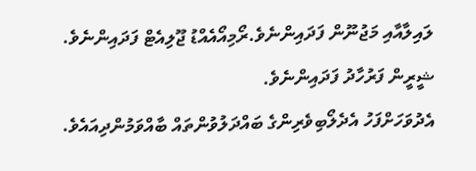ލައިލާއާއި މަޖުނޫން ފަދައިންނެވެ.ރޯމިއޯއެއްޑު ޖޫލިއެޓް ފަދައިންނެވެ. ޝީރީން ފަރުހާދު ފަދައިންނެވެ.
އެދުވަހަށްފަހު އެދެލޯބިވެރިންގެ ބައްދަލުވުންތައް ބާއްވަމުންދިއައެވެ.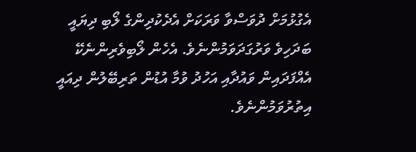އެގުޅުމަށް ދުވަސްވާ ވަރަކަށް އެދެކުދިންގެ ލޯބި ދިޔައީ ބަދަހިވެ ވަރުގަދަވަމުންނެވެ. އެހެން ލޯބިވެރިންނެކޭ އެއްފަދައިން ވައުދާއި އަހުދު ވުމާ އުޑުން ތަރިބޭލުން ދިއައީ އިތުރުވަމުންނެވެ.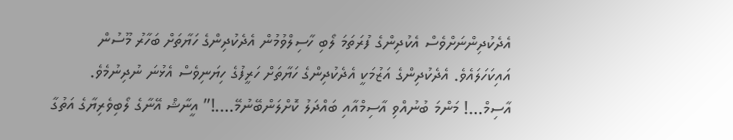އެދެކުދިންނަށްވެސް އެކުދިންގެ ފުރަތަމަ ލޯބި ހާސިލްވުމުން އެދެކުދިންގެ ހަޔާތަށް ބަހާރު މޫސުން އައިކަހަލައެވެ. އެދެކުދިންގެ އަޒުމަކީ އެދެކުދިންގެ ހަޔާތަށް ހަރީފުގެ ހިޔަނިވެސް އެޅުނަ ނުދިނުމެވެ.
އާސިމް…! މަންމަ ބުނުއްވި އާސިމްއާއި ބައްދަލު ކޮށްލަންބޭނުމޭ….!” އީނާޝް އޭނާގެ ލޯބިވެރިޔާގެ އަތުގާ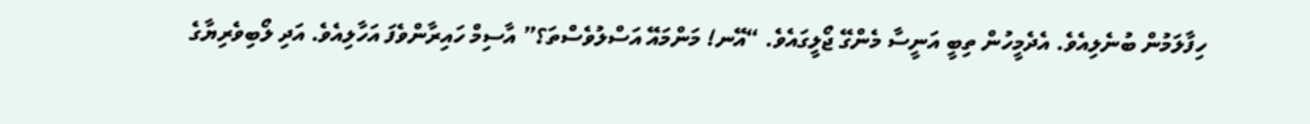ހިފާލަމުން ބުނެލިއެވެ. އެދެމީހުން ތިބީ އަނީސާ މެންގޭ ޖޯލީގައެވެ. “އޭނ! މަންމައޭ އަސްލުވެސްތަ؟” އާސިމް ހައިރާންވެފަ އަހާލިއެވެ. އަދި ލޯބިވެރިޔާގެ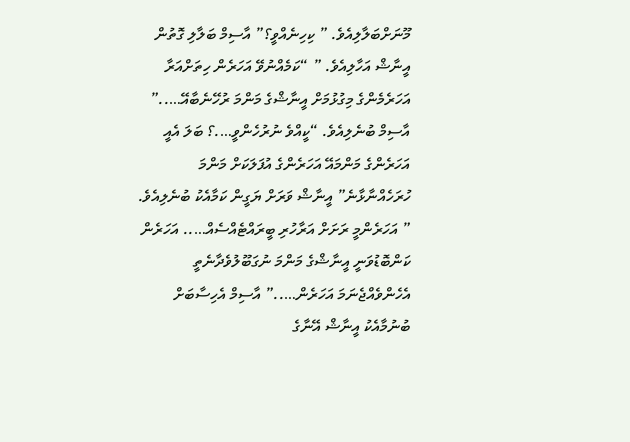މޫނަށްބަލާލިއެވެ. ” ކިހިނެއްވީ؟” އާސިމް ބަލާލި ގޮތުން އީނާޝް އަހާލިއެވެ. ” “ކަމެއްނުވޭ އަހަރެން ހިތަށްއަރާ އަހަރެމެންގެ މިގުޅުމަށް އީނާޝްގެ މަންމަ ރުހޭނެބާއޭ…..” އާސިމް ބުނެލިއެވެ. “ކީއްވެ ނުރުހެންވީ….؟ ބަލަ އެއީ އަހަރެންގެ މަންމައޭ އަހަރެންގެ އުފަލަކަށް މަންމަ ހުރަހެއްނާޅާނެ” އީނާޝް ވަރަށް ޔަގީން ކަމާއެކު ބުނެލިއެވެ. ” އަހަރެންމީ ރަށަށް އަރާހުރި ބީރައްޓެއްސެއް….. އަހަރެން ކަންބޮޑުވަނީ އީނާޝްގެ މަންމަ ނުގަބޫލުވެދާނެތީ އެހެންވެއްޖެނަމަ އަހަރެން…..” އާސިމް އެހިސާބަށް ބުނުމާއެކު އީނާޝް އޭނާގެ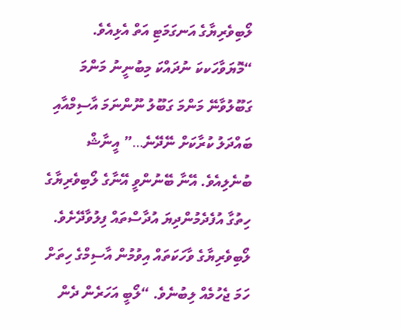ލޯބިވެރިޔާގެ އަނގަމަޓި އަތް އެޅިއެވެ. “މޮޔަވާހަކކަ ނުދައްކަ މިބުނީނު މަންމަ ގަބޫލުވާނޭ މަންމަ ގަބޫލު ނޫންނަމަ އާސިމްއާއި ބައްދަލު ކުރާކަށް ނޭދޭނެ…” އީނާޝް ބުނެލިއެވެ. އޭނާ ބޭނުންވީ އޭނާގެ ލޯބިވެރިޔާގެ ހިތުގާ އުފެދެމުންދިޔަ އުދާސްތައް ފިލުވާދޭށެވެ. ލޯބިވެރިޔާގެ ވާހަކަތައް އިވުމުން އާސިމްގެ ހިތަށް ހަމަ ޖެހުމެއް ލިބުނެވެ. “ލޯބީ އަހަރެން ދެން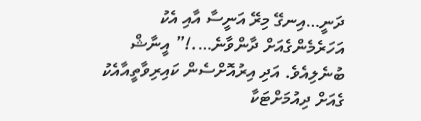ދަނީ…އިނގޭ މިރޭ އަނީސާ އާއި އެކު އަހަރެމެންގެއަށް ދާންވާނެ….!” އީނާޝް ބުނެލިއެވެ. އަދި އިރުއޮށްސެން ކައިރިވާތީއާއެކު ގެއަށް ދިއުމަށްޓަކާ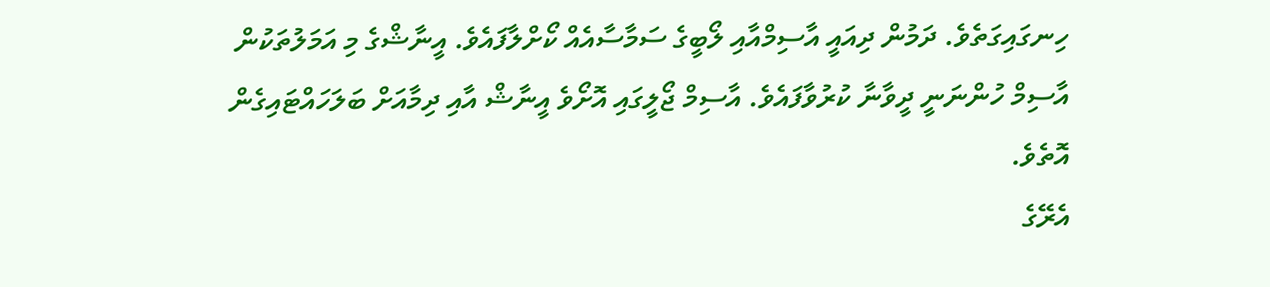ހިނގައިގަތެވެ. ދަމުން ދިއައީ އާސިމްއާއި ލޯބީގެ ސަމާސާއެއް ކޯށްލާފައެވެ. އީނާޝްގެ މި އަމަލުތަކުން އާސިމް ހުންނަނީ ދީވާނާ ކުރުވާފައެވެ. އާސިމް ޖޯލީގައި އޮށޯވެ އީނާޝް އާއި ދިމާއަށް ބަލަހައްޓައިގެން އޮތެވެ.
އެރޭގެ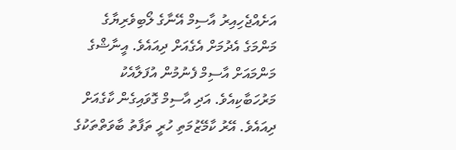އަށެއްޖެހިއިރު އާސިމް އޭނާގެ ލޯބިވެރިޔާގެ މަންމަގެ އެދުމަށް އެގެއަށް ދިއައެވެ. އީނާޝްގެ މަންމައަށް އާސިމް ފެނުމުން އުފަލާއެކު މަރުހަބާކިއެވެ. އަދި އާސިމް ގޮވައިގެން ކާގެއަށް ދިއައެވެ. އޭރު ކާމޭޒުމަތި ހުރީ ތަފާތު ބާވަތްތަކުގެ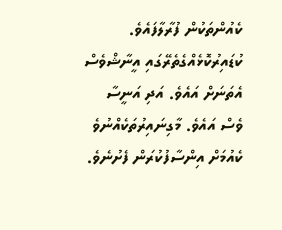ކެއުންތަކުން ފުރާލާފައެވެ. ކުޑައިރުކޮޅެއްގެތެރޭގައި އީނާޝްވެސް އެތަނަށް އައެވެ. އަދި އަނީސާ ވެސް އައެވެ. މާގިނައިރުތަކެއްނުވެ ކެއުމަށް އިންސާފުކުރަން ފެށުނެވެ.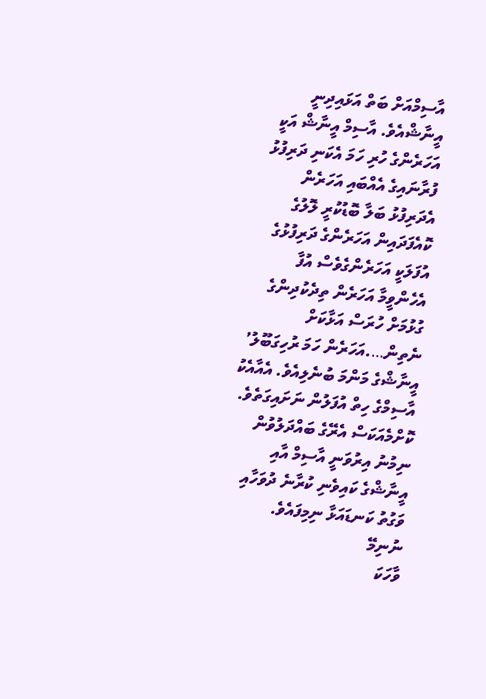އާސިމްއަށް ބަތް އަޅައިދިނީ އީނާޝްއެވެ. އާސިމް އީނާޝް އަކީ އަހަރެންގެ ހުރި ހަމަ އެކަނި ދަރިފުޅު ފުރާނައިގެ އެއްބައި އަހަރެން އެދަރިފުޅު ބަލާ ބޮޑުކުރީ ލޮލުގެ ކޮއެފަދައިން އަހަރެންގެ ދަރިފުޅުގެ އުފަލަކީ އަހަރެންގެވެސް އުފާ އެހެންވީމާ އަހަރެން ތިދެކުދިންގެ ގުޅުމަށް ހުރަސް އަޅާކަށް ނެތިން….އަހަރެން ހަމަ ރުހިގަބޫލު’ އީނާޝްގެ މަންމަ ބުނެލިއެވެ. އެއާއެކު އާސިމްގެ ހިތް އުފަލުން ނަށައިގަތެވެ.
ކޮށްމެއަކަސް އެރޭގެ ބައްދަލުވުން ނިމުނު އިރުވަނީ އާސިމް އާއި އީނާޝްގެ ކައިވެނި ކުރާނެ ދުވަހާއި ވަގުތު ކަނޑައަޅާ ނިމިފައެވެ.
ނުނިމޭ
ވާހަކަ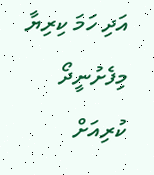އަދި ހަމަ ކިރިޔާ މިފެށުނީދޯ ކުރިއަށް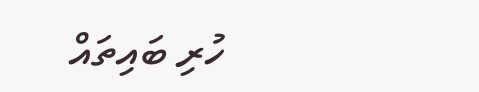ހުރި ބައިތައް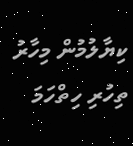ކިޔާލުމުން މިހާރު ތިހުރި ހިތްހަމަ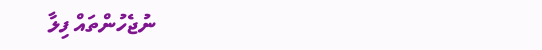ނުޖެހުންތައް ފިލާ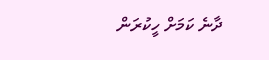ދާނެ ކަމަށް ހީކުރަން